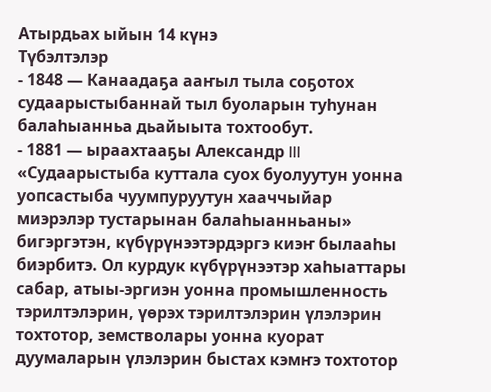Атырдьах ыйын 14 күнэ
Түбэлтэлэр
- 1848 — Канаадаҕа ааҥыл тыла соҕотох судаарыстыбаннай тыл буоларын туһунан балаһыанньа дьайыыта тохтообут.
- 1881 — ыраахтааҕы Александр III «Судаарыстыба куттала суох буолуутун уонна уопсастыба чуумпуруутун хааччыйар миэрэлэр тустарынан балаһыанньаны» бигэргэтэн, күбүрүнээтэрдэргэ киэҥ былааһы биэрбитэ. Ол курдук күбүрүнээтэр хаһыаттары сабар, атыы-эргиэн уонна промышленность тэрилтэлэрин, үөрэх тэрилтэлэрин үлэлэрин тохтотор, земстволары уонна куорат дуумаларын үлэлэрин быстах кэмҥэ тохтотор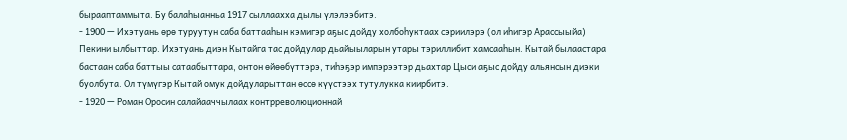бырааптаммыта. Бу балаһыанньа 1917 сыллаахха дылы үлэлээбитэ.
- 1900 — Ихэтуань өрө туруутун саба баттааһын кэмигэр аҕыс дойду холбоһуктаах сэриилэрэ (ол иһигэр Арассыыйа) Пекини ылбыттар. Ихэтуань диэн Кытайга тас дойдулар дьайыыларын утары тэриллибит хамсааһын. Кытай былаастара бастаан саба баттыы сатаабыттара, онтон өйөөбүттэрэ, тиһэҕэр импэрээтэр дьахтар Цыси аҕыс дойду альянсын диэки буолбута. Ол түмүгэр Кытай омук дойдуларыттан өссө күүстээх тутулукка киирбитэ.
- 1920 — Роман Оросин салайааччылаах контрреволюционнай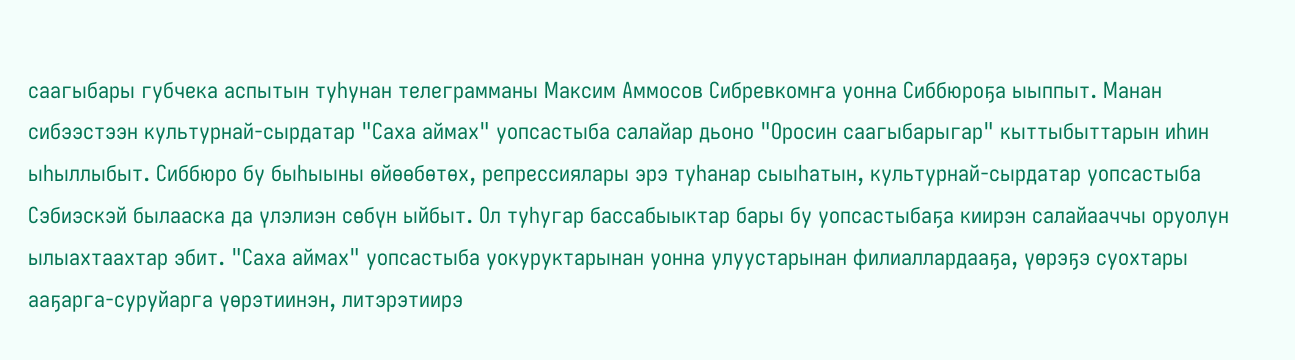саагыбары губчека аспытын туһунан телеграмманы Максим Аммосов Сибревкомҥа уонна Сиббюроҕа ыыппыт. Манан сибээстээн культурнай-сырдатар "Саха аймах" уопсастыба салайар дьоно "Оросин саагыбарыгар" кыттыбыттарын иһин ыһыллыбыт. Сиббюро бу быһыыны өйөөбөтөх, репрессиялары эрэ туһанар сыыһатын, культурнай-сырдатар уопсастыба Сэбиэскэй былааска да үлэлиэн сөбүн ыйбыт. Ол туһугар бассабыыктар бары бу уопсастыбаҕа киирэн салайааччы оруолун ылыахтаахтар эбит. "Саха аймах" уопсастыба уокуруктарынан уонна улуустарынан филиаллардааҕа, үөрэҕэ суохтары ааҕарга-суруйарга үөрэтиинэн, литэрэтиирэ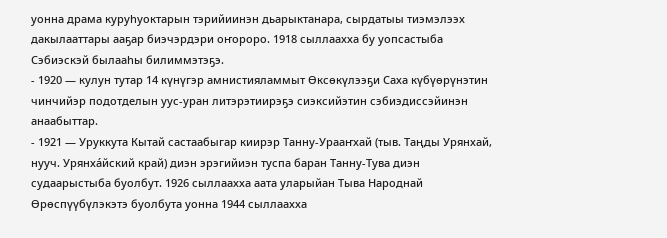уонна драма куруһуоктарын тэрийиинэн дьарыктанара, сырдатыы тиэмэлээх дакылааттары ааҕар биэчэрдэри оҥороро. 1918 сыллаахха бу уопсастыба Сэбиэскэй былааһы билиммэтэҕэ.
- 1920 — кулун тутар 14 күнүгэр амнистияламмыт Өксөкүлээҕи Саха күбүөрүнэтин чинчийэр подотделын уус-уран литэрэтиирэҕэ сиэксийэтин сэбиэдиссэйинэн анаабыттар.
- 1921 — Уруккута Кытай састаабыгар киирэр Танну-Урааҥхай (тыв. Таңды Урянхай, нууч. Урянха́йский край) диэн эрэгийиэн туспа баран Танну-Тува диэн судаарыстыба буолбут. 1926 сыллаахха аата уларыйан Тыва Народнай Өрөспүүбүлэкэтэ буолбута уонна 1944 сыллаахха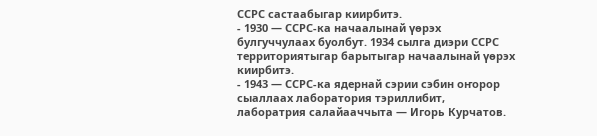ССРС састаабыгар киирбитэ.
- 1930 — ССРС-ка начаалынай үөрэх булгуччулаах буолбут. 1934 сылга диэри ССРС территориятыгар барытыгар начаалынай үөрэх киирбитэ.
- 1943 — ССРС-ка ядернай сэрии сэбин оҥорор сыаллаах лаборатория тэриллибит, лаборатрия салайааччыта — Игорь Курчатов.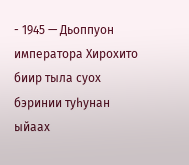- 1945 — Дьоппуон императора Хирохито биир тыла суох бэринии туһунан ыйаах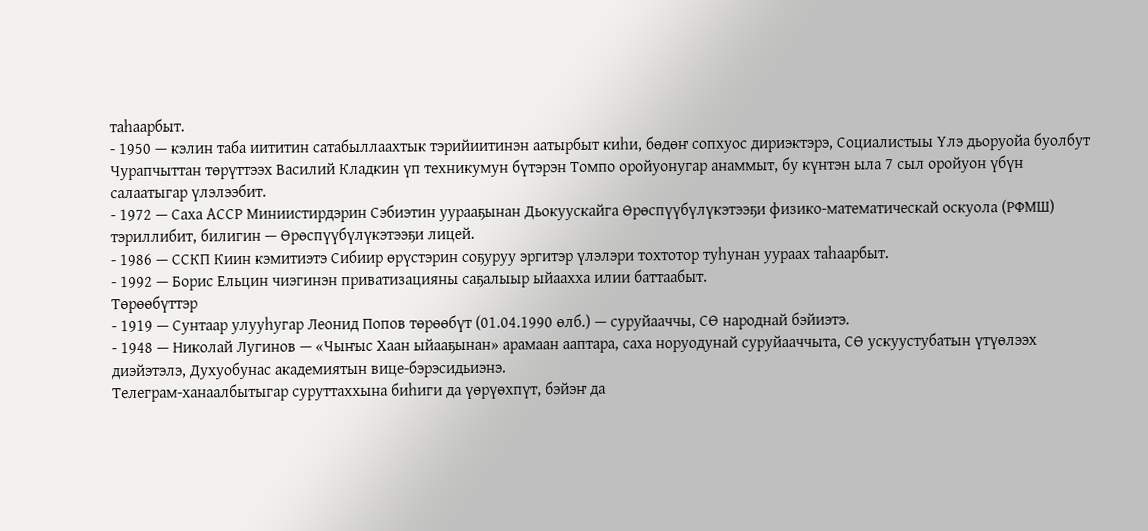таһаарбыт.
- 1950 — кэлин таба иититин сатабыллаахтык тэрийиитинэн аатырбыт киһи, бөдөҥ сопхуос дириэктэрэ, Социалистыы Үлэ дьоруойа буолбут Чурапчыттан төрүттээх Василий Кладкин үп техникумун бүтэрэн Томпо оройуонугар анаммыт, бу күнтэн ыла 7 сыл оройуон үбүн салаатыгар үлэлээбит.
- 1972 — Саха АССР Миниистирдэрин Сэбиэтин уурааҕынан Дьокуускайга Өрөспүүбүлүкэтээҕи физико-математическай оскуола (РФМШ) тэриллибит, билигин — Өрөспүүбүлүкэтээҕи лицей.
- 1986 — ССКП Киин кэмитиэтэ Сибиир өрүстэрин соҕуруу эргитэр үлэлэри тохтотор туһунан уураах таһаарбыт.
- 1992 — Борис Ельцин чиэгинэн приватизацияны саҕалыыр ыйаахха илии баттаабыт.
Төрөөбүттэр
- 1919 — Сунтаар улууһугар Леонид Попов төрөөбүт (01.04.1990 өлб.) — суруйааччы, СӨ народнай бэйиэтэ.
- 1948 — Николай Лугинов — «Чыҥыс Хаан ыйааҕынан» арамаан ааптара, саха норуодунай суруйааччыта, СӨ ускуустубатын үтүөлээх диэйэтэлэ, Духуобунас академиятын вице-бэрэсидьиэнэ.
Телеграм-ханаалбытыгар суруттаххына биһиги да үөрүөхпүт, бэйэҥ да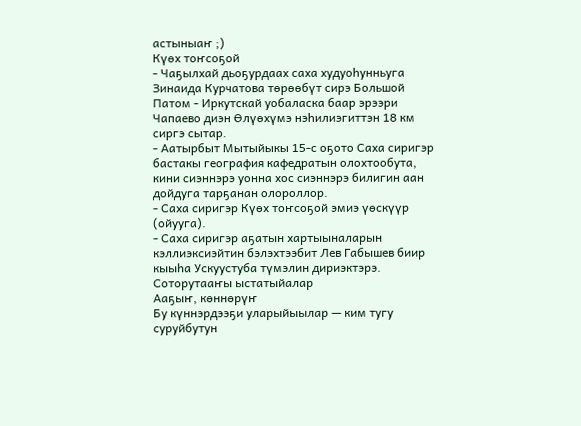астыныаҥ ;)
Күөх тоҥсоҕой
- Чаҕылхай дьоҕурдаах саха худуоһунньуга Зинаида Курчатова төрөөбүт сирэ Большой Патом - Иркутскай уобаласка баар эрээри Чапаево диэн Өлүөхүмэ нэһилиэгиттэн 18 км сиргэ сытар.
- Аатырбыт Мытыйыкы 15-с оҕото Саха сиригэр бастакы география кафедратын олохтообута, кини сиэннэрэ уонна хос сиэннэрэ билигин аан дойдуга тарҕанан олороллор.
- Саха сиригэр Күөх тоҥсоҕой эмиэ үөскүүр (ойууга).
- Саха сиригэр аҕатын хартыыналарын кэллиэксиэйтин бэлэхтээбит Лев Габышев биир кыыһа Ускуустуба түмэлин дириэктэрэ.
Соторутааҥы ыстатыйалар
Ааҕыҥ, көннөрүҥ
Бу күннэрдээҕи уларыйыылар — ким тугу суруйбутун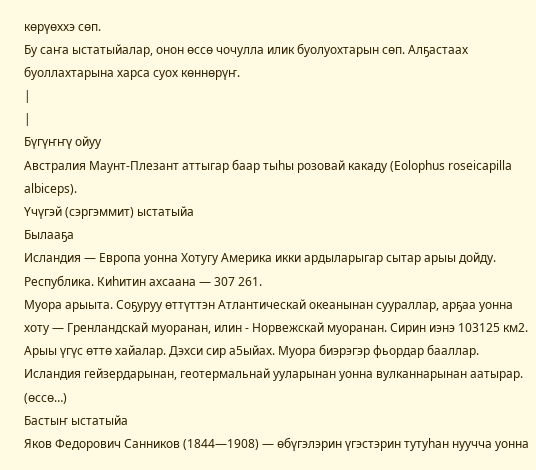көрүөххэ сөп.
Бу саҥа ыстатыйалар, онон өссө чочулла илик буолуохтарын сөп. Алҕастаах буоллахтарына харса суох көннөрүҥ.
|
|
Бүгүҥҥү ойуу
Австралия Маунт-Плезант аттыгар баар тыһы розовай какаду (Eolophus roseicapilla albiceps).
Үчүгэй (сэргэммит) ыстатыйа
Былааҕа
Исландия — Европа уонна Хотугу Америка икки ардыларыгар сытар арыы дойду. Республика. Киһитин ахсаана — 307 261.
Муора арыыта. Соҕуруу өттүттэн Атлантическай океанынан суураллар, арҕаа уонна хоту — Гренландскай муоранан, илин - Норвежскай муоранан. Сирин иэнэ 103125 км2. Арыы үгүс өттө хайалар. Дэхси сир а5ыйах. Муора биэрэгэр фьордар бааллар. Исландия гейзердарынан, геотермальнай ууларынан уонна вулканнарынан аатырар.
(өссө…)
Бастыҥ ыстатыйа
Яков Федорович Санников (1844—1908) — өбүгэлэрин үгэстэрин тутуһан нуучча уонна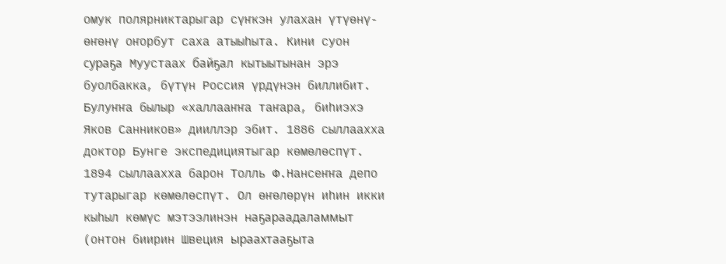омук полярниктарыгар сүҥкэн улахан үтүөнү-өҥөнү оҥорбут саха атыыһыта. Кини суон сураҕа Муустаах байҕал кытыытынан эрэ буолбакка, бүтүн Россия үрдүнэн биллибит. Булуҥҥа былыр «халлааҥҥа таҥара, биһиэхэ Яков Санников» дииллэр эбит. 1886 сыллаахха доктор Бунге экспедициятыгар көмөлөспүт. 1894 сыллаахха барон Толль Ф.Нансеҥҥа депо тутарыгар көмөлөспүт. Ол өҥөлөрүн иһин икки кыһыл көмүс мэтээлинэн наҕараадаламмыт (онтон биирин Швеция ыраахтааҕыта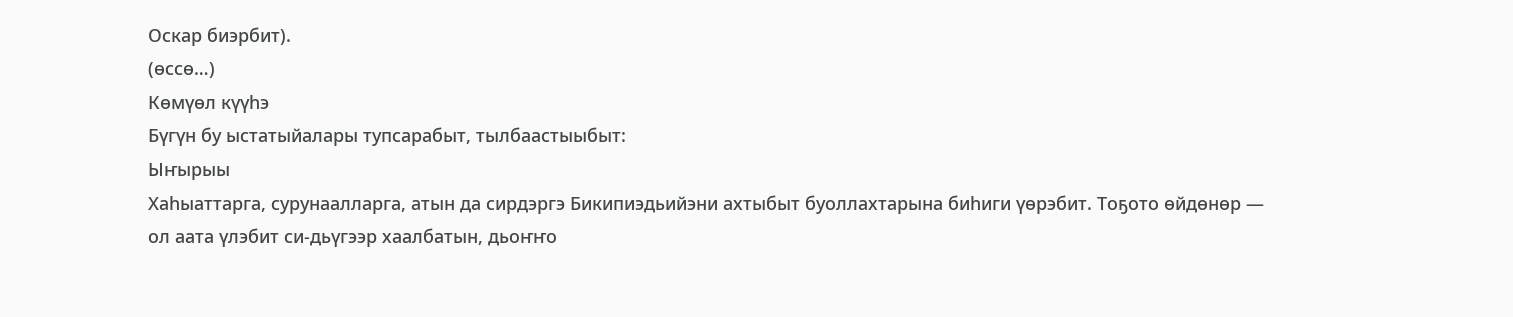Оскар биэрбит).
(өссө…)
Көмүөл күүһэ
Бүгүн бу ыстатыйалары тупсарабыт, тылбаастыыбыт:
Ыҥырыы
Хаһыаттарга, сурунаалларга, атын да сирдэргэ Бикипиэдьийэни ахтыбыт буоллахтарына биһиги үөрэбит. Тоҕото өйдөнөр — ол аата үлэбит си-дьүгээр хаалбатын, дьоҥҥо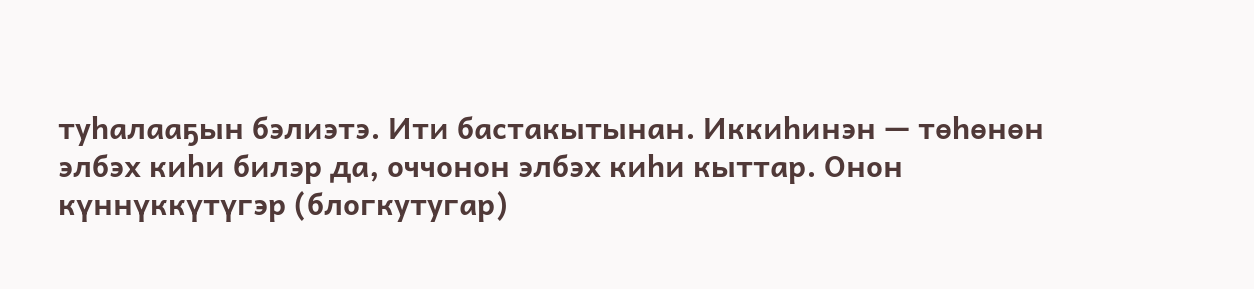туһалааҕын бэлиэтэ. Ити бастакытынан. Иккиһинэн — төһөнөн элбэх киһи билэр да, оччонон элбэх киһи кыттар. Онон күннүккүтүгэр (блогкутугар)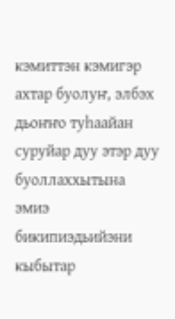кэмиттэн кэмигэр ахтар буолуҥ, элбэх дьоҥҥо туһаайан суруйар дуу этэр дуу буоллаххытына эмиэ бикипиэдьийэни кыбытар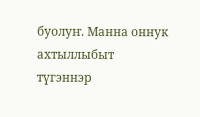буолуҥ. Манна оннук ахтыллыбыт түгэннэр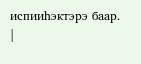испииһэктэрэ баар.
|